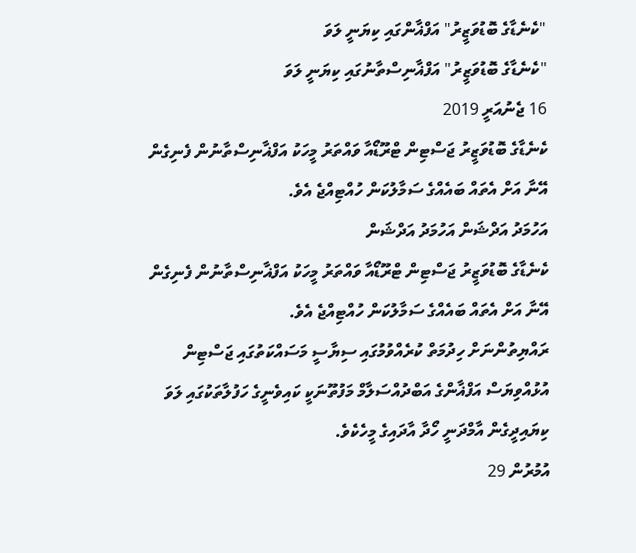"ކެނެޑާގެ ބޮޑުވަޒީރު" އަފްޣާންގައި ކިޔަނީ ލަވަ
"ކެނެޑާގެ ބޮޑުވަޒީރު" އަފްޣާނިސްތާނުގައި ކިޔަނީ ލަވަ
16 ޖެނުއަރީ 2019
ކެނެޑާގެ ބޮޑުވަޒީރު ޖަސްޓިން ޓްރޫޑޯއާ ވައްތަރު މީހަކު އަފްޣާނިސްތާނުން ފެނިގެން އޭނާ އަށް އެތައް ބައެއްގެ ސަމާލުކަން ހުއްޓިއްޖެ އެވެ.
އަހުމަދު އަދްޝަން އަހުމަދު އަދްޝަން
ކެނެޑާގެ ބޮޑުވަޒީރު ޖަސްޓިން ޓްރޫޑޯއާ ވައްތަރު މީހަކު އަފްޣާނިސްތާނުން ފެނިގެން އޭނާ އަށް އެތައް ބައެއްގެ ސަމާލުކަން ހުއްޓިއްޖެ އެވެ.
ރައްޔިތުންނަށް ހިދުމަތް ކުރެއްވުމުގައި ސިޔާސީ މަސައްކަތުގައި ޖަސްޓިން އުޅުއްވިޔަސް އަފްޣާންގެ އަބްދުއްސަލާމް މަފުތޫނަކީ ކައިވެނީގެ ހަފުލާތަކުގައި ލަވަ ކިޔައިދީގެން އާމްދަނީ ހޯދާ އާދައިގެ މީހެކެވެ.
އުމުރުން 29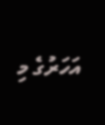އަހަރުގެ މި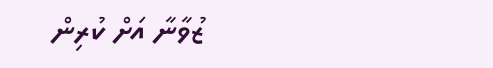ޒުވާނާ އަށް ކުރިން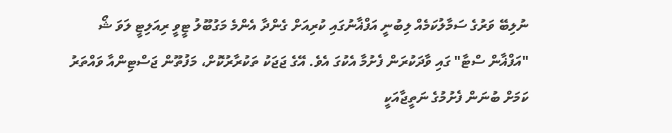ނުލިބޭ ވަރުގެ ސަމާލުކަމެއް ލިބުނީ އަފްޣާނުގައި ކުރިއަށް ގެންދާ އެންމެ މަގުބޫލު ޓީވީ ރިއަލިޓީ ލަވަ ޝޯ "އަފްޣާން ސްޓާ" ގައި ވާދަކުރަން ފެށުމާ އެކުގަ އެވެ. އޭގެ ޖަޖަކު ތަކުރާރުކޮށް، މަފުތޫން ޖަސްޓިންއާ ވައްތަރު ކަމަށް ބުނަން ފެށުމުގެ ނަތީޖާއަކީ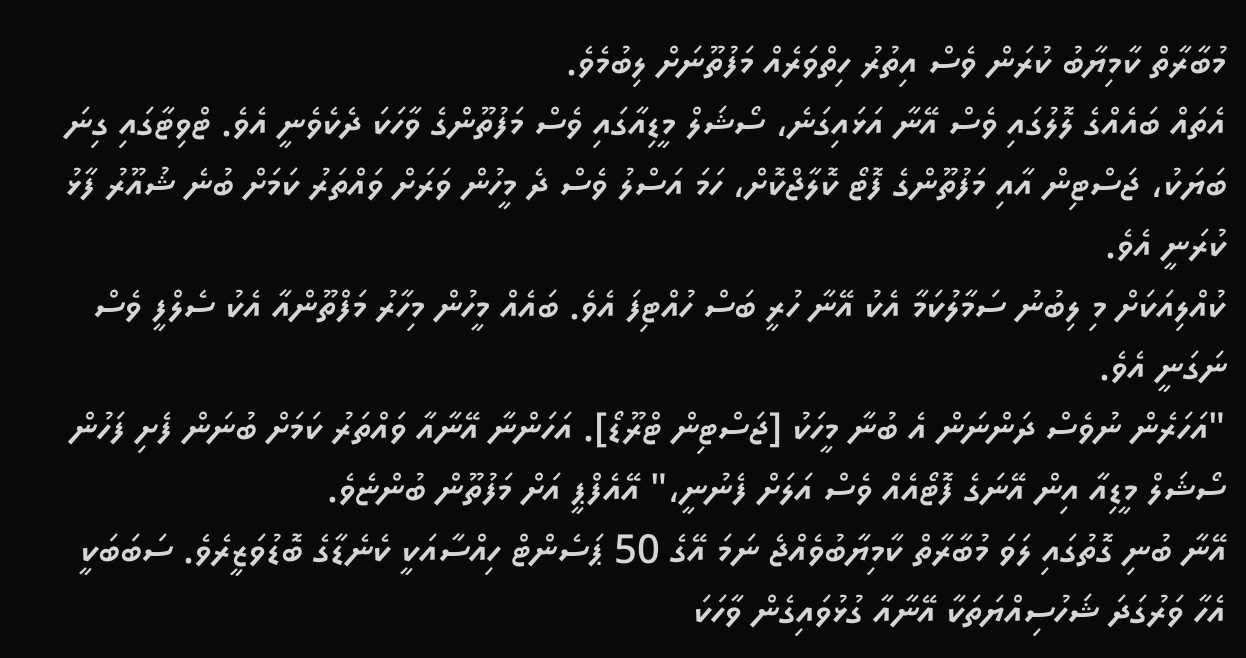މުބާރާތް ކާމިޔާބު ކުރަން ވެސް އިތުރު ހިތްވަރެއް މަފުތޫނަށް ލިބުމެވެ.
އެތައް ބައެއްގެ ލޮލުގައި ވެސް އޭނާ އަޅައިގަނެ، ސޯޝަލް މީޑިއާގައި ވެސް މަފުތޫންގެ ވާހަކަ ދެކެވެނީ އެވެ. ޓްވިޓާގައި ގިނަ ބަޔަކު، ޖަސްޓިން އާއި މަފުތޫންގެ ފޮޓޯ ކޮލާޖްކޮށް، ހަމަ އަސްލު ވެސް ދެ މީހުން ވަރަށް ވައްތަރު ކަމަށް ބުނެ ޝުއޫރު ފާޅު ކުރަނީ އެވެ.
ކުއްލިއަކަށް މި ލިބުނު ސަމާލުކަމާ އެކު އޭނާ ހުރީ ބަސް ހުއްޓިފަ އެވެ. ބައެއް މީހުން މިހާރު މަފްތޫންއާ އެކު ސެލްފީ ވެސް ނަގަނީ އެވެ.
"އަހަރެން ނުވެސް ދަންނަން އެ ބުނާ މީހަކު [ޖަސްޓިން ޓްރޫޑޯ]. އަހަންނާ އޭނާއާ ވައްތަރު ކަމަށް ބުނަން ފެށި ފަހުން ސޯޝަލް މީޑިއާ އިން އޭނަގެ ފޮޓޯއެއް ވެސް އަލަށް ފެނުނީ،" އޭއެފްޕީ އަށް މަފުތޫން ބުންޏެވެ.
އޭނާ ބުނި ގޮތުގައި ލަވަ މުބާރާތް ކާމިޔާބުވެއްޖެ ނަމަ އޭގެ 50 ޕަސެންޓް ހިއްސާއަކީ ކެނެޑާގެ ބޮޑުވަޒީރެވެ. ސަބަބަކީ އެހާ ވަރުގަދަ ޝަހުސިއްޔަތަކާ އޭނާއާ ގުޅުވައިގެން ވާހަކަ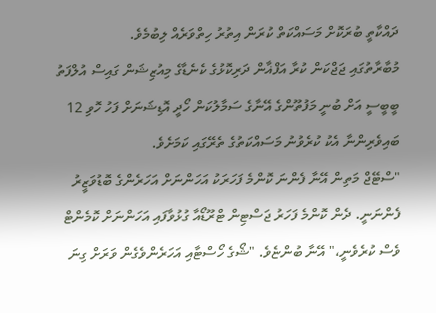ދައްކާތީ ބުރަކޮށް މަސައްކަތް ކުރަން އިތުރު ހިތްވަރެއް ލިބުމެވެ.
މުބާރާތުގައި ޖަޖްކަން ކުރާ އަފްޣާން ދަރިކޮޅުގެ ކެނެޑާގެ މިއުޒިޝަން ގައިސް އުލްފަތު ބީބީސީ އަށް ބުނީ މަފުތޫންގެ އޭނާގެ ސަމާލުކަން ހޯދީ އޮޑިޝަނަށް ފަހު ހޮވި 12 ބައިވެރިންނާ އެކު ކުރެވުނު މަސައްކަތުގެ ތެރޭގައި ކަމަށެވެ.
"ސްޓޭޖް މަތިން އޭނާ ފެންނަ ކޮންމެ ފަހަރަކު އަހަންނަށް އަހަރެންގެ ބޮޑުވަޒީރު ފެންނަނީ. ދެން ކޮންމެ ފަހަރު ޖަސްޓިން ޓްރޫޑޯއާ ގުޅުވާފައި އަހަންނަށް ކޮމެންޓް ވެސް ކުރެވެނީ،" އޭނާ ބުންޏެވެ. "ޝޯގެ ހޯސްޓާއި އަހަރެންވެގެން ވަރަށް ގިނަ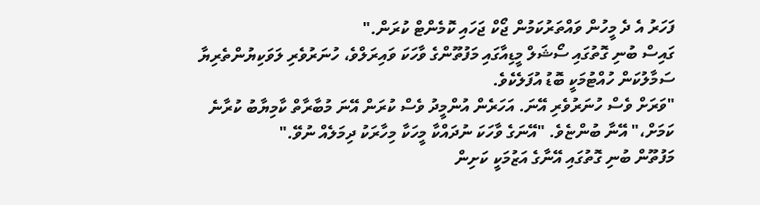ފަހަރު އެ ދެ މީހުން ވައްތަރުކަމުން ޖޯކް ޖަހައި ކޮމެންޓް ކުރަން."
ގައިސް ބުނި ގޮތުގައި ސޯޝަލް މީޑިއާގައި މަފުތޫންގެ ވާހަކަ ވައިރަލްވެ، ހުނަރުވެރި ލަވަކިޔުންތެރިޔާ ސަމާލުކަން ހުއްޓުމަކީ ބޮޑު އުފަލެކެވެ.
"ވަރަށް ވެސް ހުނަރުވެރި އޭނަ. އަހަރެން އުންމީދު ވެސް ކުރަން އޭނަ މުބާރާތް ކާމިޔާބު ކުރާނެ ކަމަށް،" އޭނާ ބުންޏެވެ. "އޭނަގެ ވާހަކަ ނުދައްކާ މީހަކާ މިހާރަކު ދިމަލެއް ނުވޭ."
މަފުތޫން ބުނި ގޮތުގައި އޭނާގެ އަޒުމަކީ ކަށިން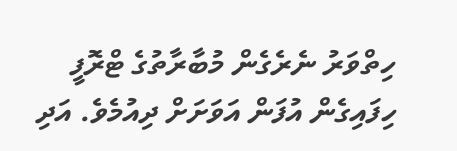ހިތްވަރު ނެރެގެން މުބާރާތުގެ ޓްރޮފީ ހިފައިގެން އުފަން އަވަށަށް ދިއުމެވެ. އަދި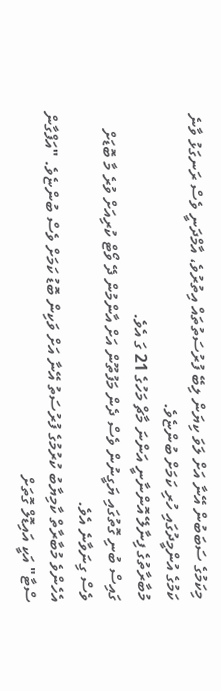މިކަމުގެ ސަބަބުން އޭނާ އަށް ލަވަ ކިޔަން ލިބޭ ފުރުސަތުތައް އިތުރުވެ، އާމްދަނީ ވެސް ރަނގަޅު ވާނެ ކަމުގެ އުންމީދުގައި ހުރި ކަމަށް ބުންޏެވެ.
މުބާރާތުގެ ފިނާލޭ އޮންނާނީ އަންނަ މާޗް މަހުގެ 21 ގަ އެވެ.
ގައިސް ބުނި ގޮތުގައި ޔަގީނުން ވެސް ދެން މަފުތޫން އަށް އާންމުން ދޭ ވޯޓް ކުރިއަށް ވުރެ މާ ބޮޑަށް ވެސް ގިނަވާނެ އެވެ.
އެހެންވެ މުބާރާތް ކާމިޔާބު ކުރުމުގެ ފުރުސަތު އޭނާ އަށް ވަކިން ބޮޑު ކަމަށް ވެސް ބުންޏެވެ. "އަފްގާން ސްޓާ" އަކީ އައިޑޮލް ގޮތަށް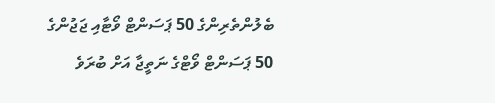ބެލުންތެރިންގެ 50 ޕަސަންޓް ވޯޓާއި ޖަޖުންގެ 50 ޕަސަންޓް ވޯޓްގެ ނަތީޖާ އަށް ބުރަވެ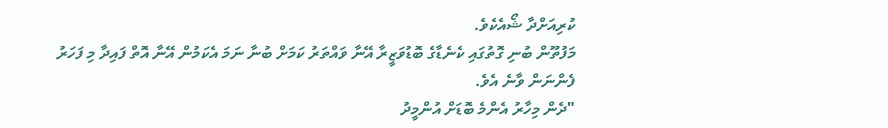ކުރިއަށްދާ ޝޯއެކެވެ.
މަފުތޫން ބުނި ގޮތުގައި ކެނެޑާގެ ބޮޑުވަޒީރާ އޭނާ ވައްތަރު ކަމަށް ބުނާ ނަމަ އެކަމުން އޭނާ އޮތް ފައިދާ މި ފަހަރު ފެންނަން ވާނެ އެވެ.
"ދެން މިހާރު އެންމެ ބޮޑަށް އުންމީދު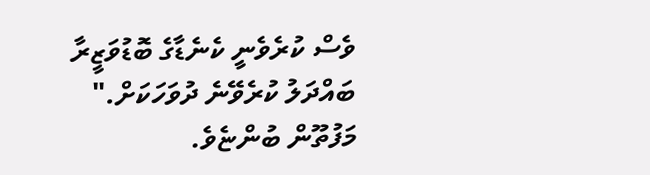ވެސް ކުރެވެނީ ކެނެޑާގެ ބޮޑުވަޒީރާ ބައްދަލު ކުރެވޭނެ ދުވަހަކަށް." މަފުތޫން ބުންޏެވެ.